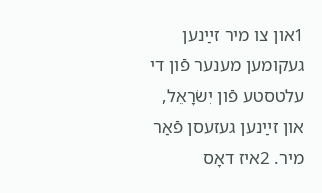1און צו מיר זײַנען געקומען מענער פֿון די עלטסטע פֿון יִשׂרָאֵל, און זײַנען געזעסן פֿאַר מיר. 2איז דאָס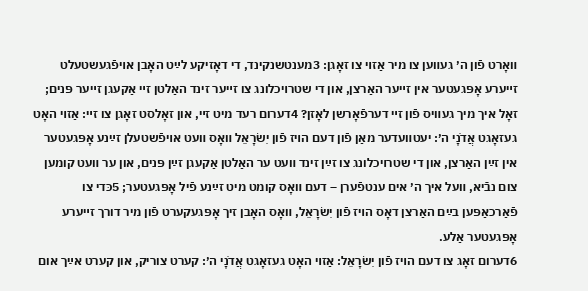װאָרט פֿון ה׳ געװען צו מיר אַזױ צו זאָגן: 3מענטשנקינד, די דאָזיקע לײַט האָבן אױפֿגעשטעלט זײערע אָפּגעטער אין זײער האַרצן, און די שטרױכלונג צו זײער זינד האַלטן זײ אַקעגן זײער פּנים; זאָל איך מיך געװיס פֿון זײ דערפֿאָרשן לאָזן? 4דערום רעד מיט זײ, און זאָלסט זאָגן צו זײ: אַזױ האָט געזאָגט אֲדֹנָי ה׳: יעטװעדער מאַן פֿון דעם הױז פֿון יִשׂרָאֵל װאָס װעט אױפֿשטעלן זײַנע אָפּגעטער אין זײַן האַרצן, און די שטרױכלונג צו זײַן זינד װעט ער האַלטן אַקעגן זײַן פּנים, און ער װעט קומען צום נבֿיא, װעל איך ה׳ אים ענטפֿערן – דעם װאָס קומט מיט זײַנע פֿיל אָפּגעטער; 5כּדי צו פֿאַרכאַפּען בײַם האַרצן דאָס הױז פֿון יִשׂרָאֵל, װאָס האָבן זיך אָפּגעקערט פֿון מיר דורך זײערע אָפּגעטער אַלע.
6דערום זאָג צו דעם הױז פֿון יִשׂרָאֵל: אַזױ האָט געזאָגט אֲדֹנָי ה׳: קערט צוריק, און קערט אײַך אום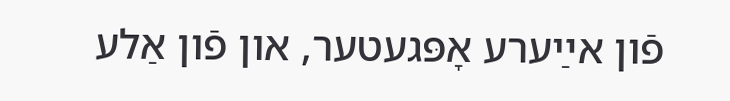פֿון אײַערע אָפּגעטער, און פֿון אַלע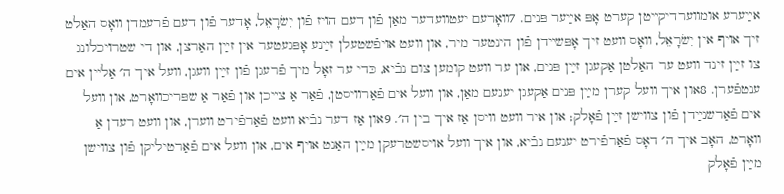אײַערע אומװערדיקײטן קערט אָפּ אײַער פּנים. 7װאָרעם יעטװעדער מאַן פֿון דעם הױז פֿון יִשׂרָאֵל, אָדער פֿון דעם פֿרעמדן װאָס האַלט זיך אױף אין יִשׂרָאֵל, װאָס װעט זיך אָפּשײדן פֿון הינטער מיר, און װעט אױפֿשטעלן זײַנע אָפּגעטער אין זײַן האַרצן, און די שטרױכלונג צו זײַן זינד װעט ער האַלטן אַקעגן זײַן פּנים, און ער װעט קומען צום נבֿיא, כּדי ער זאָל מיך פֿרעגן פֿון זײַן װעגן, װעל איך ה׳ אַלײן אים ענטפֿערן. 8און איך װעל קערן מײַן פּנים אַקעגן יענעם מאַן, און װעל אים פֿאַרװיסטן, פֿאַר אַ צײכן און פֿאַר אַ שפּריכװאָרט, און װעל אים פֿאַרשנײַדן פֿון צװישן זײַן פֿאָלק; און איר װעט װיסן אַז איך בין ה׳. 9און אַז דער נבֿיא װעט פֿאַרפֿירט װערן, און װעט רעדן אַ װאָרט, האָב איך ה׳ דאָס פֿאַרפֿירט יענעם נבֿיא, און איך װעל אױסשטרעקן מײַן האַנט אױף אים, און װעל אים פֿאַרטיליקן פֿון צװישן מײַן פֿאָלק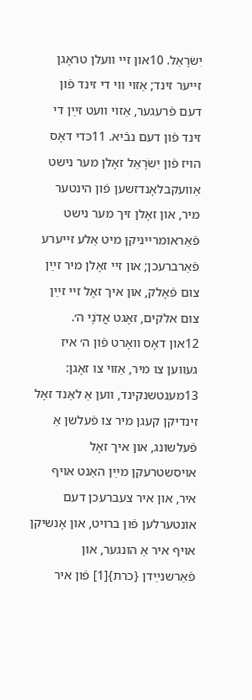יִשׂרָאֵל. 10און זײ װעלן טראָגן זײער זינד; אַזױ װי די זינד פֿון דעם פֿרעגער, אַזױ װעט זײַן די זינד פֿון דעם נבֿיא. 11כּדי דאָס הױז פֿון יִשׂרָאֵל זאָלן מער נישט אַװעקבלאָנדזשען פֿון הינטער מיר, און זאָלן זיך מער נישט פֿאַראומרײניקן מיט אַלע זײערע פֿאַרברעכן; און זײ זאָלן מיר זײַן צום פֿאָלק, און איך זאָל זײ זײַן צום אלֹקים, זאָגט אֲדֹנָי ה׳.
12און דאָס װאָרט פֿון ה׳ איז געװען צו מיר, אַזױ צו זאָגן: 13מענטשנקינד, װען אַ לאַנד זאָל זינדיקן קעגן מיר צו פֿעלשן אַ פֿעלשונג, און איך זאָל אױסשטרעקן מײַן האַנט אױף איר, און איר צעברעכן דעם אונטערלען פֿון ברױט, און אָנשיקן אױף איר אַ הונגער, און פֿאַרשנײַדן {כרת}[1] פֿון איר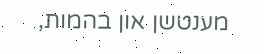מענטשן און בהמות,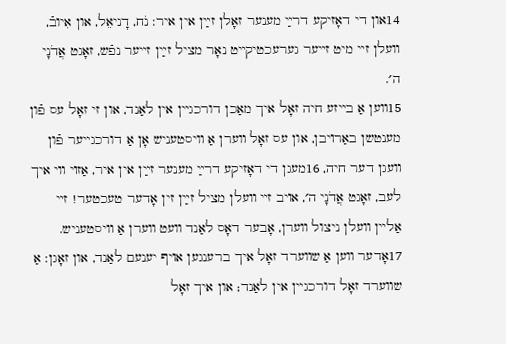14און די דאָזיקע דרײַ מענער זאָלן זײַן אין איר: נֹח, דָניאֵל, און אִיובֿ, װעלן זײ מיט זײער גערעכטיקײט נאָר מציל זײַן זײער נפֿש, זאָגט אֲדֹנָי ה׳.
15װען אַ בײזע חיה זאָל איך מאַכן דורכגײן אין לאַנד, און זי זאָל עס פֿון מענטשן באַרױבן, און עס זאָל װערן אַ װיסטעניש אָן אַ דורכגײער פֿון װעגן דער חיה, 16מעגן די דאָזיקע דרײַ מענער זײַן אין איר, אַזױ װי איך לעב, זאָגט אֲדֹנָי ה׳, אױב זײ װעלן מציל זײַן זין אָדער טעכטער! זײ אַלײן װעלן ניצול װערן, אָבער דאָס לאַנד װעט װערן אַ װיסטעניש.
17אָדער װען אַ שװערד זאָל איך ברענגען אױף יענעם לאַנד, און זאָגן: אַ שװערד זאָל דורכגײן אין לאַנד; און איך זאָל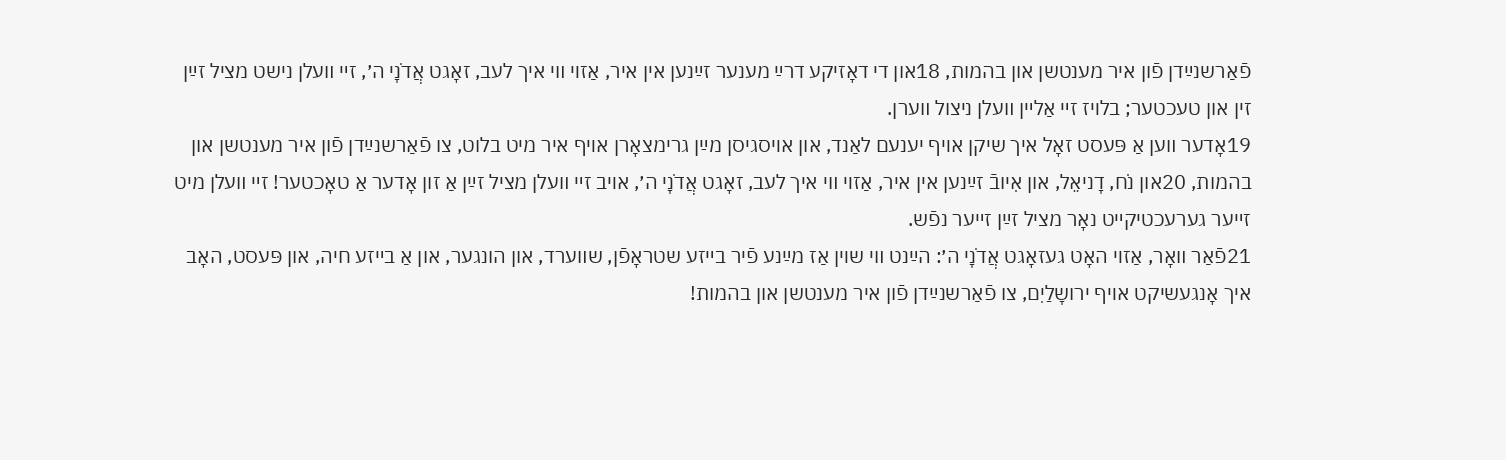פֿאַרשנײַדן פֿון איר מענטשן און בהמות, 18און די דאָזיקע דרײַ מענער זײַנען אין איר, אַזױ װי איך לעב, זאָגט אֲדֹנָי ה׳, זײ װעלן נישט מציל זײַן זין און טעכטער; בלױז זײ אַלײן װעלן ניצול װערן.
19אָדער װען אַ פּעסט זאָל איך שיקן אױף יענעם לאַנד, און אױסגיסן מײַן גרימצאָרן אױף איר מיט בלוט, צו פֿאַרשנײַדן פֿון איר מענטשן און בהמות, 20און נֹח, דָניאֵל, און אִיובֿ זײַנען אין איר, אַזױ װי איך לעב, זאָגט אֲדֹנָי ה׳, אױב זײ װעלן מציל זײַן אַ זון אָדער אַ טאָכטער! זײ װעלן מיט זײער גערעכטיקײט נאָר מציל זײַן זײער נפֿש.
21פֿאַר װאָר, אַזױ האָט געזאָגט אֲדֹנָי ה׳: הײַנט װי שױן אַז מײַנע פֿיר בײזע שטראָפֿן, שװערד, און הונגער, און אַ בײזע חיה, און פּעסט, האָב איך אָנגעשיקט אױף ירושָלַיִם, צו פֿאַרשנײַדן פֿון איר מענטשן און בהמות!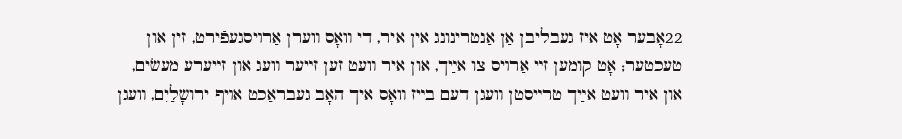22אָבער אָט איז געבליבן אַן אַנטרינונג אין איר, די װאָס װערן אַרױסגעפֿירט, זין און טעכטער; אָט קומען זײ אַרױס צו אײַך, און איר װעט זען זײער װעג און זײערע מעשׂים, און איר װעט אײַך טרײסטן װעגן דעם בײז װאָס איך האָב געבראַכט אױף ירושָלַיִם, װעגן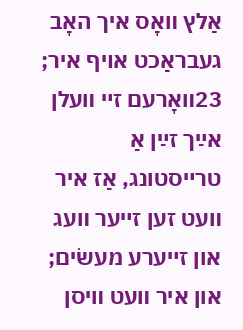אַלץ װאָס איך האָב געבראַכט אױף איר; 23װאָרעם זײ װעלן אײַך זײַן אַ טרײסטונג, אַז איר װעט זען זײער װעג און זײערע מעשׂים; און איר װעט װיסן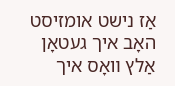אַז נישט אומזיסט האָב איך געטאָן אַלץ װאָס איך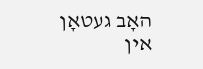האָב געטאָן אין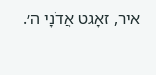איר, זאָגט אֲדֹנָי ה׳.